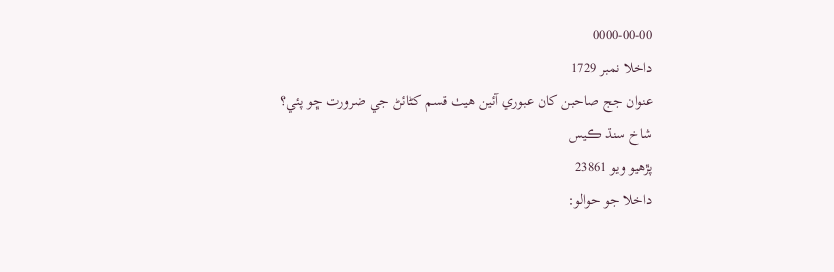0000-00-00
داخلا نمبر 1729
عنوان جج صاحبن کان عبوري آئين هيٺ قسم کڻائڻ جي ضرورت ڇو پئي؟
شاخ سنڌ ڪيس
پڙهيو ويو 23861
داخلا جو حوالو: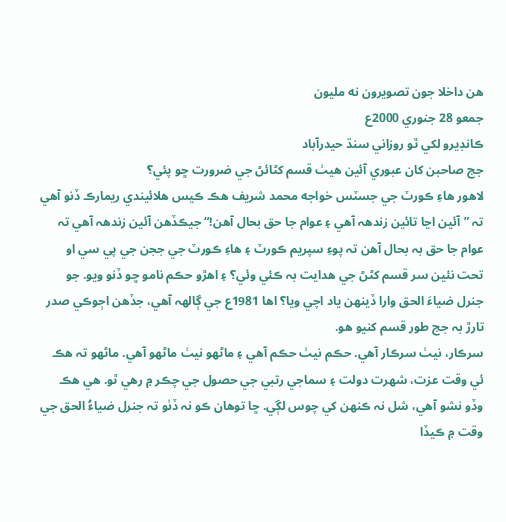هن داخلا جون تصويرون نه مليون
جمعو 28 جنوري 2000ع
ڪانڊيرو لکي ٿو روزاني سنڌ حيدرآباد
جج صاحبن کان عبوري آئين هيٺ قسم کڻائڻ جي ضرورت ڇو پئي؟
لاهور هاءِ ڪورٽ جي جسٽس خواجه محمد شريف هڪ ڪيس هلائيندي ريمارڪ ڏنو آهي تہ ”آئين اڃا تائين زندھہ آهي ۽ عوام جا حق بحال آهن!“ جيڪڏهن آئين زندھہ آهي تہ عوام جا حق بہ بحال آهن تہ پوءِ سپريم ڪورٽ ۽ هاءِ ڪورٽ جي ججن جي پي سي او تحت نئين سر قسم کڻڻ جي هدايت بہ ڪئي وئي؟ ۽ اهڙو حڪم نامو ڇو ڏنو ويو. جو جنرل ضياءَ الحق وارا ڏينھن ياد اچي ويا؟ اها 1981ع جي ڳالھہ آهي، جڏهن اڄوڪي صدر تارڙ بہ جج طور قسم کنيو هو.
سرڪار، نيٺ سرڪار آهي. حڪم نيٺ حڪم آهي ۽ ماڻهو نيٺ ماڻهو آهي. ماڻهو تہ هڪ ئي وقت عزت، شهرت دولت ۽ سماجي رتبي جي حصول جي چڪر ۾ رهي ٿو. هي هڪ وڏو نشو آهي، شل نہ ڪنھن کي چوس لڳي. ڇا توهان ڪو نہ ڏٺو تہ جنرل ضياءُ الحق جي وقت ۾ ڪيڏا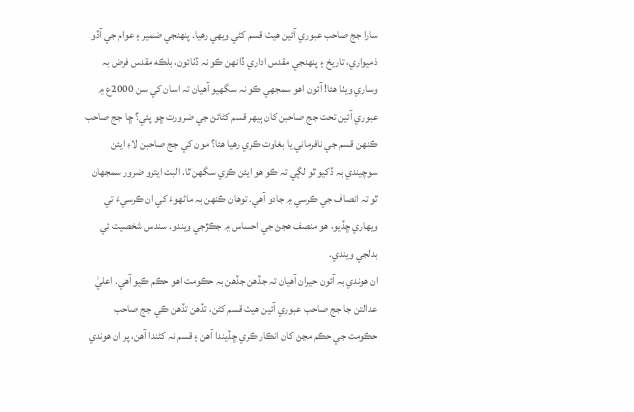سارا جج صاحب عبوري آئين هيٺ قسم کڻي ويھي رهيا. پنھنجي ضمير ۽ عوام جي آڏو ذميواري، تاريخ ۽ پنھنجي مقدس اداري ڏانھن ڪو نہ ڏٺائون، بلڪه مقدس فرض بہ وساري ويٺا هئا! آئون اهو سمجهي ڪو نہ سگهيو آهيان تہ اسان کي سن 2000ع ۾ عبوري آئين تحت جج صاحبن کان ٻيھر قسم کڻائڻ جي ضرورت ڇو پئي؟ ڇا جج صاحب ڪنھن قسم جي نافرماني يا بغاوت ڪري رهيا هئا؟ مون کي جج صاحبن لاءِ ايئن سوچيندي بہ ڏکيو ٿو لڳي تہ ڪو هو ايئن ڪري سگهن ٿا. البت ايترو ضرور سمجهان ٿو تہ انصاف جي ڪرسي ۾ جادو آهي. توهان ڪنھن بہ ماڻهوءَ کي ان ڪرسيءَ تي ويھاري ڇڏيو، هو منصف هجڻ جي احساس ۾ جڪڙجي ويندو. سندس شخصيت ئي بدلجي ويندي.
ان هوندي بہ آئون حيران آهيان تہ جڏهن جڏهن بہ حڪومت اهو حڪم ڪيو آهي. اعليٰ عدالتن جا جج صاحب عبوري آئين هيٺ قسم کڻن، تڏهن تڏهن ڪي جج صاحب حڪومت جي حڪم مڃڻ کان انڪار ڪري ڇڏيندا آهن ۽ قسم نہ کڻندا آهن، پر ان هوندي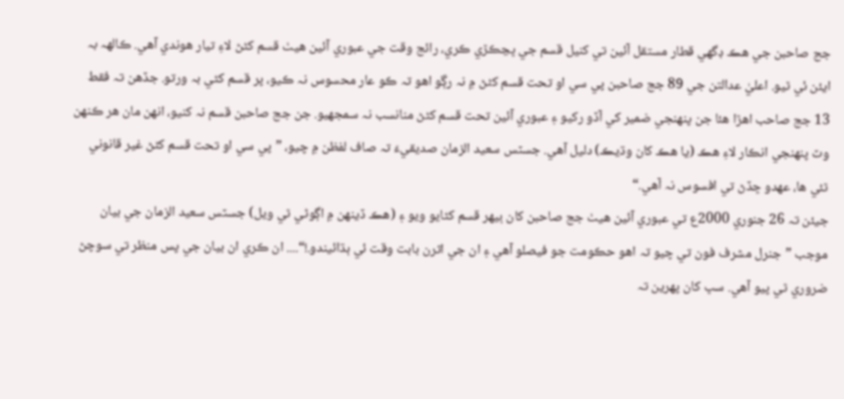جج صاحبن جي هڪ ڊگهي قطار مستقل آئين تي کنيل قسم جي ڀڃڪڙي ڪري، رائج وقت جي عبوري آئين هيٺ قسم کڻڻ لاءِ تيار هوندي آهي. ڪالھہ بہ ايئن ئي ٿيو. اعليٰ عدالتن جي 89 جج صاحبن پي سي او تحت قسم کڻڻ ۾ نہ رڳو اهو تہ ڪو عار محسوس نہ ڪيو، پر قسم کڻي بہ ورتو. جڏهن تہ فقط 13 جج صاحب اهڙا هئا جن پنھنجي ضمير کي آڏو رکيو ۽ عبوري آئين تحت قسم کڻڻ منانسب نہ سمجهيو. جن جج صاحبن قسم نہ کنيو، انھن مان هر ڪنھن وٽ پنھنجي انڪار لاءِ هڪ (يا هڪ کان وڌيڪ) دليل آهي. جسٽس سعيد الزمان صديقيءَ تہ صاف لفظن ۾ چيو، ”پي سي او تحت قسم کڻڻ غير قانوني ٿئي ها، عهدو ڇڏڻ تي افسوس نہ آهي.“
جيئن تہ 26 جنوري 2000ع تي عبوري آئين هيٺ جج صاحبن کان ٻيھر قسم کڻايو ويو ۽ (هڪ ڏينھن ۾ اڳوڻي ٿي ويل) جسٽس سعيد الزمان جي بيان موجب ”جنرل مشرف فون تي چيو تہ اهو حڪومت جو فيصلو آهي ۽ ان جي اثرن بابت وقت ئي ٻڌائيندو.!“.... ان ڪري ان بيان جي پس منظر تي سوچڻ ضروري ٿي پيو آهي. سڀ کان پھرين تہ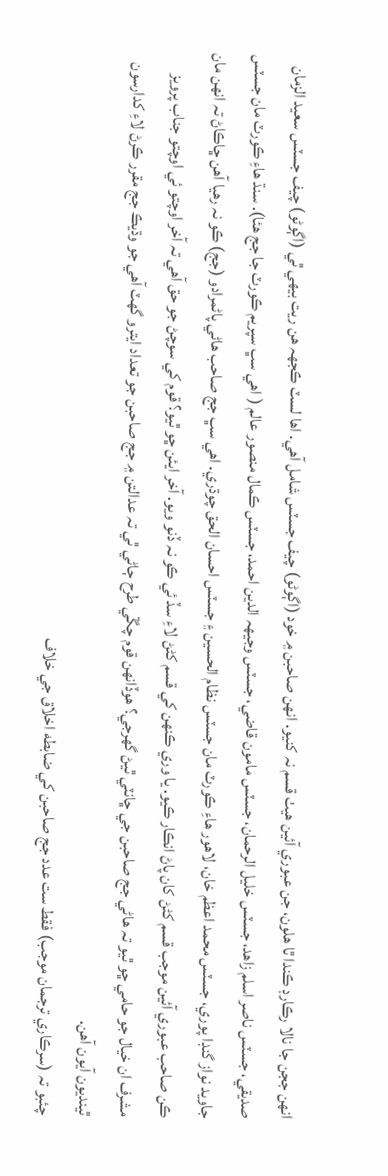انھن ججن جا نالا رڪارڊ ڪندا ٿا هلون، جن عبوري آئين هيٺ قسم نہ کنيو. انھن صاحبن ۾ خود (اڳوڻو) چيف جسٽس شامل آهي. اها لسٽ ڪجھہ هن ريت بيھي ٿي (اڳوڻو) چيف جسٽس سعيد الزمان صديقي، جسٽس ناصر اسلم زاهد، جسٽس خليل الرحمان، جسٽس مامون قاضي، جسٽس وجيھہ الدين احمد، جسٽس ڪمال منصور عالم ( اهي سڀ سپريم ڪورٽ جا جج هئا). سنڌ هاءِ ڪورٽ مان جسٽس جاويد نواز گنڊا پوري، جسٽس محمد اعظم خان، لاهور هاءِ ڪورٽ مان جسٽس نظام الحسين ۽ جسٽس احسان الحق چوڌري. اهي سڀ جج صاحب هاڻي پاڻمرادو (جج) ڪو نہ رهيا آهن ڇاڪاڻ تہ انھن مان ڪن صاحب عبوري آئين موجب قسم کڻڻ کان پاڻ انڪار ڪيو. يا وري ڪنھن کي قسم کڻڻ لاءِ سڏ ئي ڪو نہ ڏنو ويو. آخر ايئن ڇو ٿيو؟ قوم کي سوچڻ جو حق آهي تہ آخر اوچتو ئي اوچتو جناب پرويز مشرف ان خيال جو حامي ڇو ٿيو تہ هاڻي جج صاحبن جي ڇانٽي ٿيڻ گهرجي؟ هوڏانھن قوم چڱي طرح ڄاڻي ٿي تہ عدالتن ۾ جج صاحبن جو تعداد ايترو گهٽ آهي جو وڌيڪ جج مقرر ڪرڻ لاءِ کدارسون ٿينديون آيون آهن.
چئبو تہ (سرڪاري ترجمان موجب) فقط ست عدد جج صاحبن کي ضابطه اخلاق جي خلاف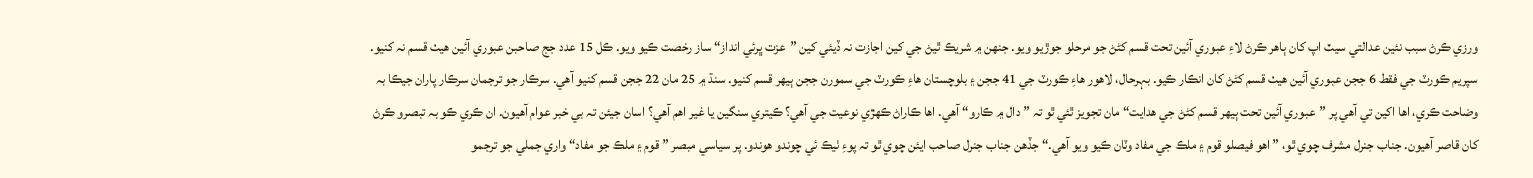ورزي ڪرڻ سبب نئين عدالتي سيٽ اپ کان ٻاهر ڪرڻ لاءِ عبوري آئين تحت قسم کڻڻ جو مرحلو جوڙيو ويو. جنھن ۾ شريڪ ٿيڻ جي کين اجازت نہ ڏيئي کين ”عزت ڀرئي انداز“ ساز رخصت ڪيو ويو. ڪل 15 عدد جج صاحبن عبوري آئين هيٺ قسم نہ کنيو. سپريم ڪورٽ جي فقط 6 ججن عبوري آئين هيٺ قسم کڻڻ کان انڪار ڪيو. بہرحال، لاهور هاءِ ڪورٽ جي 41 ججن ۽ بلوچستان هاءِ ڪورٽ جي سمورن ججن ٻيھر قسم کنيو. سنڌ ۾ 25 مان 22 ججن قسم کنيو آهي. سرڪار جو ترجمان سرڪار پاران جيڪا بہ وضاحت ڪري، اها اکين تي آهي پر ”عبوري آئين تحت ٻيھر قسم کڻڻ جي هدايت“ مان تجويز ٿئي ٿو تہ ”دال ۾ ڪارو“ آهي. اها ڪاراڻ ڪھڙي نوعيت جي آهي؟ ڪيتري سنگين يا غير اهم آهي؟ اسان جيئن تہ بي خبر عوام آهيون. ان ڪري ڪو بہ تبصرو ڪرڻ کان قاصر آهيون. جناب جنرل مشرف چوي ٿو، ”اهو فيصلو قوم ۽ ملڪ جي مفاد وٽان ڪيو ويو آهي.“ جڏهن جناب جنرل صاحب ايئن چوي ٿو تہ پوءِ ٺيڪ ئي چوندو هوندو. پر سياسي مبصر ”قوم ۽ ملڪ جو مفاد“ واري جملي جو ترجمو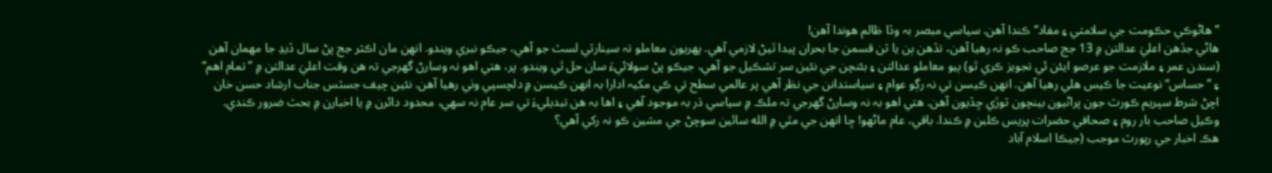”هاڻوڪي حڪومت جي سلامتي ۽ مفاد“ ڪندا آهن. سياسي مبصر بہ وڏا ظالم هوندا آهن!
هاڻي جڏهن اعليٰ عدالتن ۾ 13 جج صاحب ڪو نہ رهيا آهن، تڏهن ٻن يا ٽن قسمن جا بحران پيدا ٿيڻ لازمي آهي. پھريون معاملو تہ سينارٽي لسٽ جو آهي، جيڪو نبري ويندو. انھن مان اڪثر جج پڻ سال ڏيڍ جا مهمان آهن (سندن عمر ۽ ملازمت جو عرصو ايئن ئي تجويز ڪري ٿو) ٻيو معاملو عدالتن ۽ بئنچن جي نئين سر تشڪيل جو آهي، جيڪو پڻ سولائيءَ سان حل ٿي ويندو. پر، هتي اهو نہ وسارڻ گهرجي تہ هن وقت اعليٰ عدالتن ۾ ”تمام اهم“ ۽ ”حساس“ نوعيت جا ڪيس هلي رهيا آهن. انھن ڪيسن تي نہ رڳو عوام ۽ سياستدانن جي نظر آهي پر عالمي سطح تي ڪي مکيہ ادارا بہ انھن ڪيسن ۾ دلچسپي وٺي رهيا آهن. نئين چيف جسٽس جناب ارشاد حسن خان اچڻ شرط سپريم ڪورٽ جون پراڻيون بينچون ٽوڙي ڇڏيون آهن. هتي اهو بہ نہ وسارڻ گهرجي تہ ملڪ ۾ سياسي ڌر بہ موجود آهي ۽ اها بہ هن تبديليءَ تي سر عام نہ سهي، محدود دائرن ۾ يا اخبارن ۾ بحث ضرور ڪندي. وڪيل صاحب بار روم ۽ صحافي حضرات پريس ڪلبن ۾ ڪندا. باقي، عام ماڻهو! ڇا انھن جي مٿي ۾ الله سائين سوچڻ جي مشين ڪو نہ رکي آهي؟
هڪ اخبار جي رپورٽ موجب (جيڪا اسلام آباد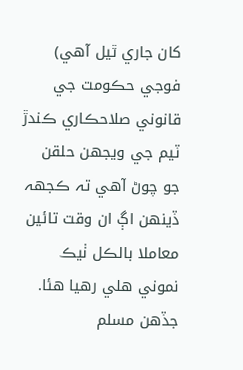کان جاري ٿيل آهي) فوجي حڪومت جي قانوني صلاحڪاري ڪندڙ ٽيم جي ويجهن حلقن جو چوڻ آهي تہ ڪجھہ ڏينھن اڳ ان وقت تائين معاملا بالڪل ٺيڪ نموني هلي رهيا هئا. جڏهن مسلم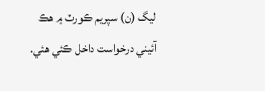ليگ (ن) سپريم ڪورٽ ۾ هڪ آئيني درخواست داخل ڪئي هئي.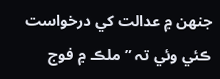جنھن ۾ عدالت کي درخواست ڪئي وئي تہ ”ملڪ ۾ فوج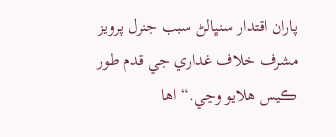پاران اقتدار سنڀالڻ سبب جنرل پرويز مشرف خلاف غداري جي قدم طور ڪيس هلايو وڃي.“ اها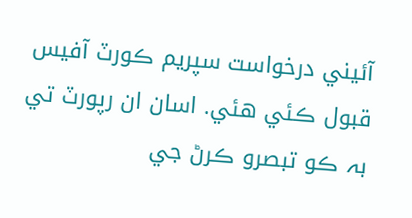آئيني درخواست سپريم ڪورٽ آفيس قبول ڪئي هئي. اسان ان رپورٽ تي بہ ڪو تبصرو ڪرڻ جي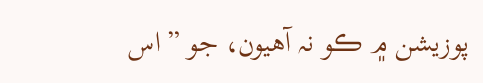پوزيشن ۾ ڪو نہ آهيون، جو ”اس